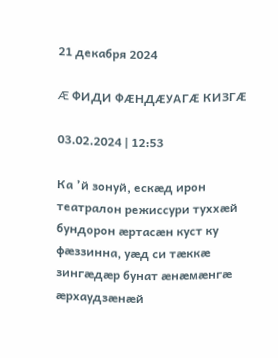21 декабря 2024

Æ ФИДИ ФÆНДÆУАГÆ КИЗГÆ

03.02.2024 | 12:53

Ка ’й зонуй, ескæд ирон театралон режиссури туххæй бундорон æртасæн куст ку фæззинна, уæд си тæккæ зингæдæр бунат æнæмæнгæ æрхаудзæнæй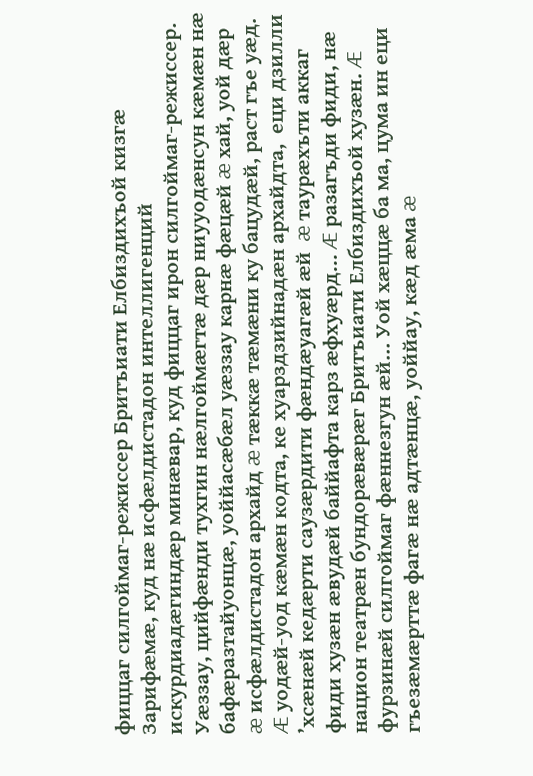фиццаг силгоймаг-режиссер Бритъиати Елбиздихъой кизгæ Зарифæмæ, куд нæ исфæлдистадон интеллигенций искурдиадæгиндæр минæвар, куд фиццаг ирон силгоймаг-режиссер. Уæззау, цийфæнди тухгин нæлгоймæгтæ дæр ниууодæнсун кæмæн нæ бафæразтайуонцæ, уоййасæбæл уæззау карнæ фæцæй æ хай, уой дæр æ исфæлдистадон архайд æ тæккæ тæмæни ку бацудæй, раст гъе уæд. Æ уодæй-уод кæмæн кодта, ке хуарздзийнадæн архайдта,  еци дзилли ’хсæнæй кедæрти саузæрдити фæндæуагæй æй  æ таурæхъти аккаг фиди хузæн æвудæй баййафта карз æфхуæрд… Æ разагъди фиди, нæ национ театрæн бундорæвæрæг Бритъиати Елбиздихъой хузæн. Æ фурзинæй силгоймаг фæннезгун æй… Уой хæццæ ба ма, цума ин еци гъезæмæрттæ фагæ нæ адтæнцæ, уоййау, кæд æма æ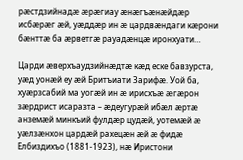рæстдзийнадæ æрæгиау æнæгъæнæйдæр исбæрæг æй, уæддæр ин æ цардвæндаги кæрони бæнттæ ба æрветгæ рауадæнцæ иронхуати…

Царди æверхъаудзийнæдтæ кæд еске бавзурста, уæд уонæй еу æй Бритъиати Зарифæ. Уой ба, хуæрзсабий ма уогæй ин æ ирисхъæ æгæрон зæрдрист исаразта – æдеугурæй ибæл æртæ анземæй минкъий фулдæр цудæй, уотемæй æ уæлзæнхон цардæй рахецæн æй æ фидæ Елбиздихъо (1881-1923), нæ Иристони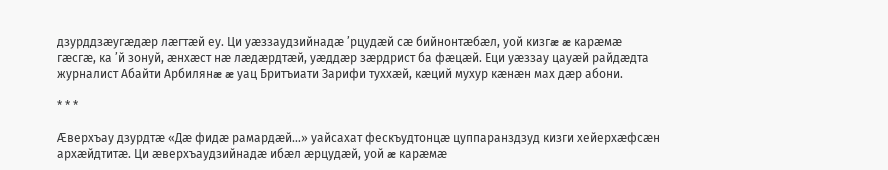дзурддзæугæдæр лæгтæй еу. Ци уæззаудзийнадæ ’рцудæй сæ бийнонтæбæл, уой кизгæ æ карæмæ гæсгæ, ка ’й зонуй, æнхæст нæ лæдæрдтæй, уæддæр зæрдрист ба фæцæй. Еци уæззау цауæй райдæдта журналист Абайти Арбилянæ æ уац Бритъиати Зарифи туххæй, кæций мухур кæнæн мах дæр абони.

* * *

Æверхъау дзурдтæ «Дæ фидæ рамардæй…» уайсахат фескъудтонцæ цуппаранздзуд кизги хейерхæфсæн архæйдтитæ. Ци æверхъаудзийнадæ ибæл æрцудæй, уой æ карæмæ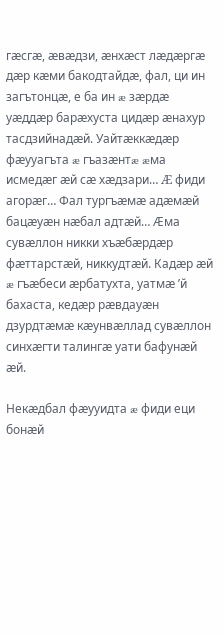гæсгæ, æвæдзи, æнхæст лæдæргæ дæр кæми бакодтайдæ, фал, ци ин загътонцæ, е ба ин æ зæрдæ уæддæр барæхуста цидæр æнахур тасдзийнадæй. Уайтæккæдæр фæууагъта æ гъазæнтæ æма исмедæг æй сæ хæдзари… Æ фиди агорæг… Фал тургъæмæ адæмæй бацæуæн нæбал адтæй… Æма сувæллон никки хъæбæрдæр фæттарстæй, никкудтæй. Кадæр æй æ гъæбеси æрбатухта, уатмæ ’й бахаста, кедæр рæвдауæн дзурдтæмæ кæунвæллад сувæллон синхæгти талингæ уати бафунæй æй.

Некæдбал фæууидта æ фиди еци бонæй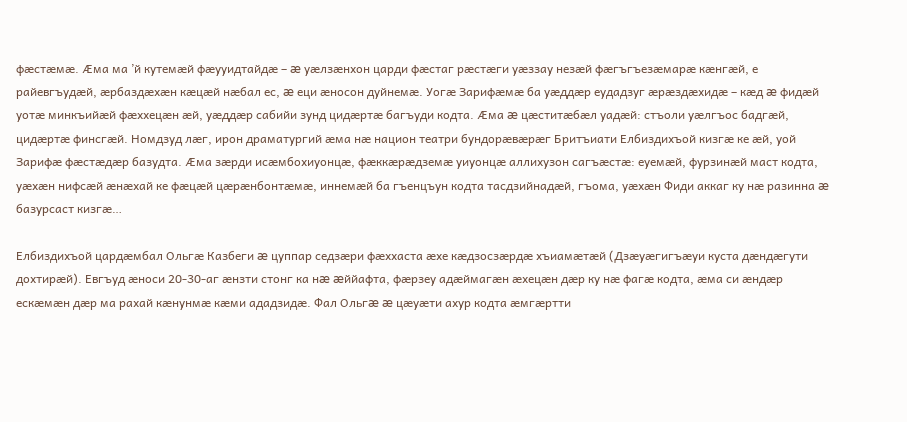фæстæмæ. Æма ма ’й кутемæй фæууидтайдæ – æ уæлзæнхон царди фæстаг рæстæги уæззау незæй фæгъгъезæмарæ кæнгæй, е райевгъудæй, æрбаздæхæн кæцæй нæбал ес, æ еци æносон дуйнемæ. Уогæ Зарифæмæ ба уæддæр еудадзуг æрæздæхидæ – кæд æ фидæй уотæ минкъийæй фæххецæн æй, уæддæр сабийи зунд цидæртæ багъуди кодта. Æма æ цæститæбæл уадæй: стъоли уæлгъос бадгæй, цидæртæ финсгæй. Номдзуд лæг, ирон драматургий æма нæ национ театри бундорæвæрæг Бритъиати Елбиздихъой кизгæ ке æй, уой Зарифæ фæстæдæр базудта. Æма зæрди исæмбохиуонцæ, фæккæрæдземæ уиуонцæ аллихузон сагъæстæ: еуемæй, фурзинæй маст кодта, уæхæн нифсæй æнæхай ке фæцæй цæрæнбонтæмæ, иннемæй ба гъенцъун кодта тасдзийнадæй, гъома, уæхæн Фиди аккаг ку нæ разинна æ базурсаст кизгæ…

Елбиздихъой цардæмбал Ольгæ Казбеги æ цуппар седзæри фæххаста æхе кæдзосзæрдæ хъиамæтæй (Дзæуæгигъæуи куста дæндæгути дохтирæй). Евгъуд æноси 20-30-аг æнзти стонг ка нæ æййафта, фæрзеу адæймагæн æхецæн дæр ку нæ фагæ кодта, æма си æндæр ескæмæн дæр ма рахай кæнунмæ кæми ададзидæ. Фал Ольгæ æ цæуæти ахур кодта æмгæртти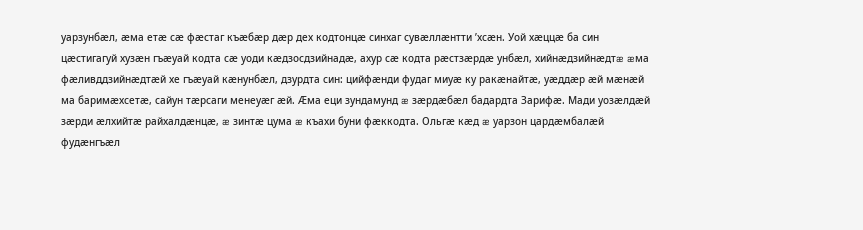уарзунбæл, æма етæ сæ фæстаг къæбæр дæр дех кодтонцæ синхаг сувæллæнтти ’хсæн. Уой хæццæ ба син цæстигагуй хузæн гъæуай кодта сæ уоди кæдзосдзийнадæ, ахур сæ кодта рæстзæрдæ унбæл, хийнæдзийнæдтæ æма фæливддзийнæдтæй хе гъæуай кæнунбæл, дзурдта син: цийфæнди фудаг миуæ ку ракæнайтæ, уæддæр æй мæнæй ма баримæхсетæ, сайун тæрсаги менеуæг æй. Æма еци зундамунд æ зæрдæбæл бадардта Зарифæ. Мади уозæлдæй зæрди æлхийтæ райхалдæнцæ, æ зинтæ цума æ къахи буни фæккодта. Ольгæ кæд æ уарзон цардæмбалæй фудæнгъæл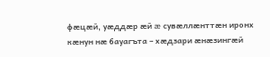фæцæй, уæддæр æй æ сувæллæнттæн иронх кæнун нæ бауагъта – хæдзари æнæзингæй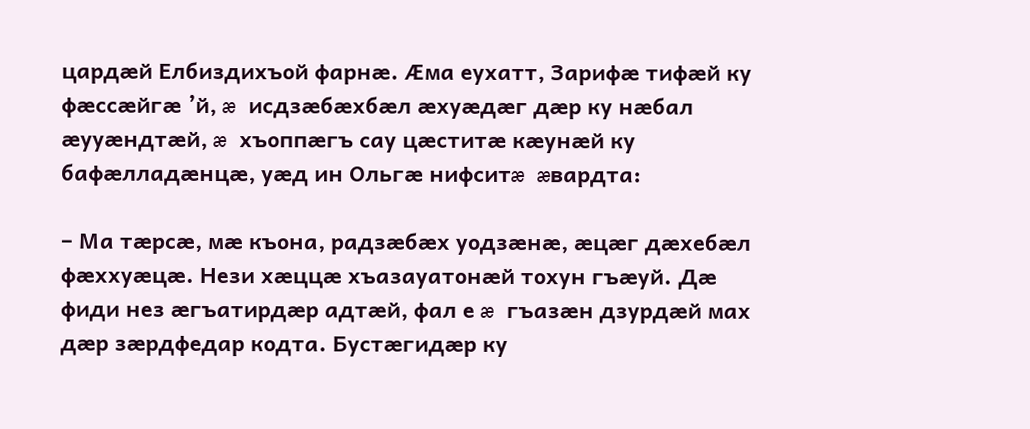цардæй Елбиздихъой фарнæ. Æма еухатт, Зарифæ тифæй ку фæссæйгæ ’й, æ исдзæбæхбæл æхуæдæг дæр ку нæбал æууæндтæй, æ хъоппæгъ сау цæститæ кæунæй ку бафæлладæнцæ, уæд ин Ольгæ нифситæ æвардта:

– Ма тæрсæ, мæ къона, радзæбæх уодзæнæ, æцæг дæхебæл фæххуæцæ. Нези хæццæ хъазауатонæй тохун гъæуй. Дæ фиди нез æгъатирдæр адтæй, фал е æ гъазæн дзурдæй мах дæр зæрдфедар кодта. Бустæгидæр ку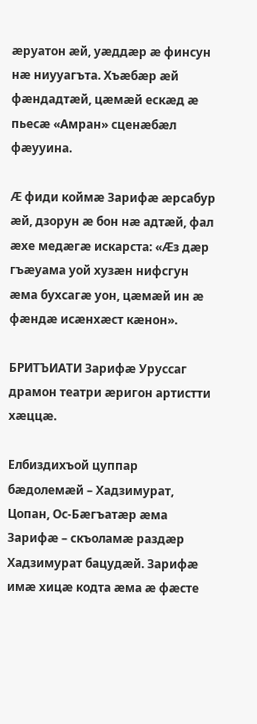æруатон æй, уæддæр æ финсун нæ ниууагъта. Хъæбæр æй фæндадтæй, цæмæй ескæд æ пьесæ «Амран» сценæбæл фæууина.

Æ фиди коймæ Зарифæ æрсабур æй, дзорун æ бон нæ адтæй, фал æхе медæгæ искарста: «Æз дæр гъæуама уой хузæн нифсгун æма бухсагæ уон, цæмæй ин æ фæндæ исæнхæст кæнон».

БРИТЪИАТИ Зарифæ Уруссаг драмон театри æригон артистти хæццæ.

Елбиздихъой цуппар бæдолемæй – Хадзимурат, Цопан, Ос-Бæгъатæр æма Зарифæ – скъоламæ раздæр Хадзимурат бацудæй. Зарифæ имæ хицæ кодта æма æ фæсте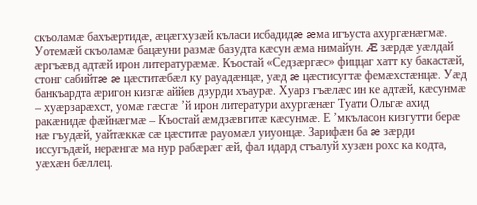скъоламæ бахъæртидæ, æцæгхузæй къласи исбадидæ æма игъуста ахургæнæгмæ. Уотемæй скъоламæ бацæуни размæ базудта кæсун æма нимайун. Æ зæрдæ уæлдай æргъæвд адтæй ирон литературæмæ. Къостай «Седзæргæс» фиццаг хатт ку бакастæй, стонг сабийтæ æ цæститæбæл ку рауадæнцæ, уæд æ цæстисугтæ фемæхстæнцæ. Уæд банкъардта æригон кизгæ аййев дзурди хъаурæ. Хуарз гъæлæс ин ке адтæй, кæсунмæ – хуæрзарæхст, уомæ гæсгæ ’й ирон литератури ахургæнæг Туати Ольгæ ахид ракæнидæ фæйнæгмæ – Къостай æмдзæвгитæ кæсунмæ. Е ’мкъласон кизгутти берæ нæ гъудæй, уайтæккæ сæ цæститæ рауомæл уиуонцæ. Зарифæн ба æ зæрди иссугъдæй, нерæнгæ ма нур рабæрæг æй, фал идард стъалуй хузæн рохс ка кодта, уæхæн бæллец.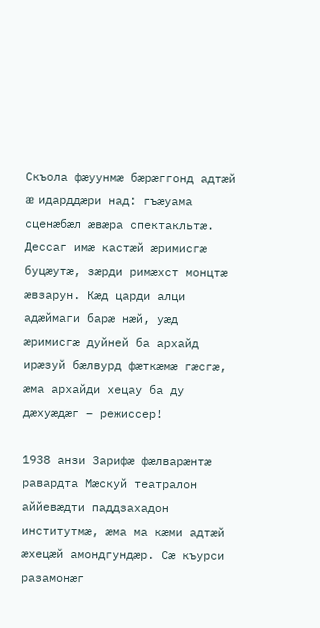Скъола фæуунмæ бæрæггонд адтæй æ идарддæри над: гъæуама сценæбæл æвæра спектакльтæ. Дессаг имæ кастæй æримисгæ буцæутæ, зæрди римæхст монцтæ æвзарун. Кæд царди алци адæймаги барæ нæй, уæд æримисгæ дуйней ба архайд ирæзуй бæлвурд фæткæмæ гæсгæ, æма архайди хецау ба ду дæхуæдæг – режиссер!

1938 анзи Зарифæ фæлварæнтæ равардта Мæскуй театралон аййевæдти паддзахадон институтмæ, æма ма кæми адтæй æхецæй амондгундæр. Сæ къурси разамонæг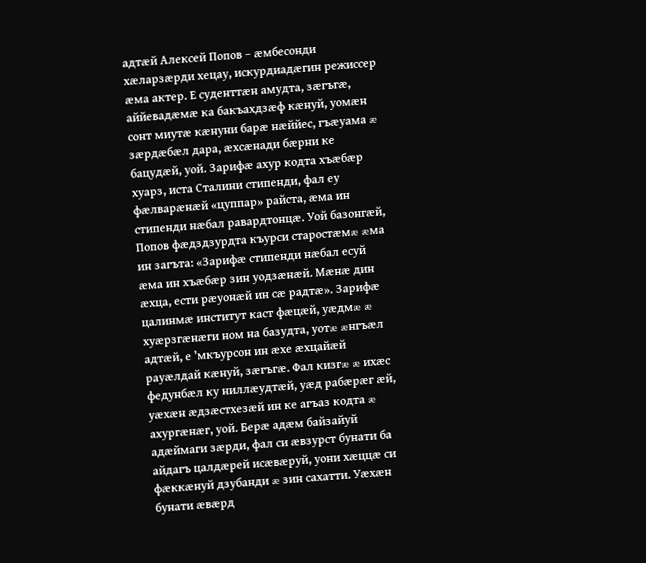адтæй Алексей Попов – æмбесонди хæларзæрди хецау, искурдиадæгин режиссер æма актер. Е суденттæн амудта, зæгъгæ, аййевадæмæ ка бакъахдзæф кæнуй, уомæн сонт миутæ кæнуни барæ нæййес, гъæуама æ зæрдæбæл дара, æхсæнади бæрни ке бацудæй, уой. Зарифæ ахур кодта хъæбæр хуарз, иста Сталини стипенди, фал еу фæлварæнæй «цуппар» райста, æма ин стипенди нæбал равардтонцæ. Уой базонгæй, Попов фæдздзурдта къурси старостæмæ æма ин загъта: «Зарифæ стипенди нæбал есуй æма ин хъæбæр зин уодзæнæй. Мæнæ дин æхца, ести рæуонæй ин сæ радтæ». Зарифæ цалинмæ институт каст фæцæй, уæдмæ æ хуæрзгæнæги ном на базудта, уотæ æнгъæл адтæй, е ’мкъурсон ин æхе æхцайæй рауæлдай кæнуй, зæгъгæ. Фал кизгæ æ ихæс федунбæл ку ниллæудтæй, уæд рабæрæг æй, уæхæн æдзæстхезæй ин ке агъаз кодта æ ахургæнæг, уой. Берæ адæм байзайуй адæймаги зæрди, фал си æвзурст бунати ба айдагъ цалдæрей исæвæруй, уони хæццæ си фæккæнуй дзубанди æ зин сахатти. Уæхæн бунати æвæрд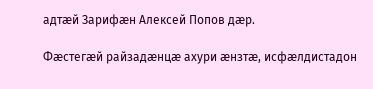адтæй Зарифæн Алексей Попов дæр.

Фæстегæй райзадæнцæ ахури æнзтæ, исфæлдистадон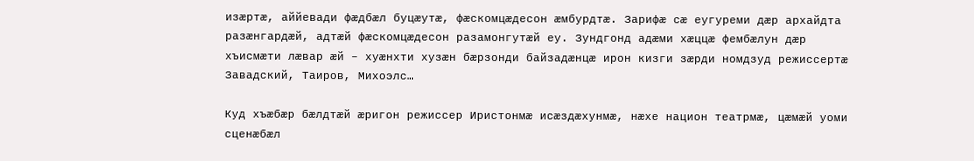изæртæ, аййевади фæдбæл буцæутæ, фæскомцæдесон æмбурдтæ. Зарифæ сæ еугуреми дæр архайдта разæнгардæй, адтæй фæскомцæдесон разамонгутæй еу. Зундгонд адæми хæццæ фембæлун дæр хъисмæти лæвар æй – хуæнхти хузæн бæрзонди байзадæнцæ ирон кизги зæрди номдзуд режиссертæ Завадский, Таиров, Михоэлс…

Куд хъæбæр бæлдтæй æригон режиссер Иристонмæ исæздæхунмæ, нæхе национ театрмæ, цæмæй уоми сценæбæл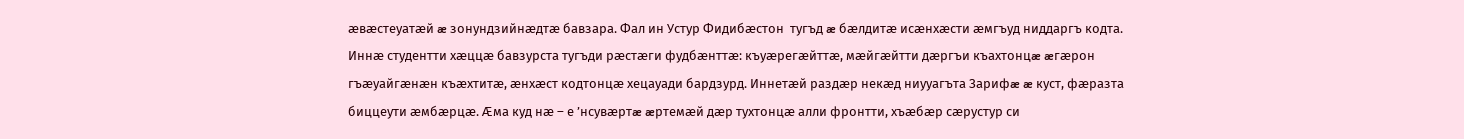æвæстеуатæй æ зонундзийнæдтæ бавзара. Фал ин Устур Фидибæстон  тугъд æ бæлдитæ исæнхæсти æмгъуд ниддаргъ кодта. Иннæ студентти хæццæ бавзурста тугъди рæстæги фудбæнттæ: къуæрегæйттæ, мæйгæйтти дæргъи къахтонцæ æгæрон гъæуайгæнæн къæхтитæ, æнхæст кодтонцæ хецауади бардзурд. Иннетæй раздæр некæд ниууагъта Зарифæ æ куст, фæразта биццеути æмбæрцæ. Æма куд нæ – е ’нсувæртæ æртемæй дæр тухтонцæ алли фронтти, хъæбæр сæрустур си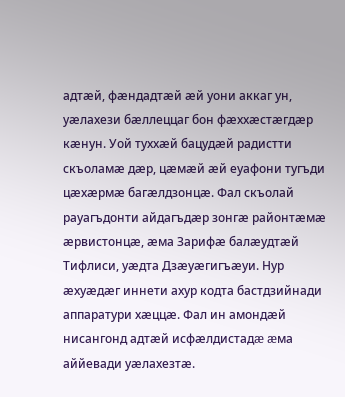адтæй, фæндадтæй æй уони аккаг ун, уæлахези бæллеццаг бон фæххæстæгдæр кæнун. Уой туххæй бацудæй радистти скъоламæ дæр, цæмæй æй еуафони тугъди цæхæрмæ багæлдзонцæ. Фал скъолай рауагъдонти айдагъдæр зонгæ районтæмæ æрвистонцæ, æма Зарифæ балæудтæй Тифлиси, уæдта Дзæуæгигъæуи. Нур æхуæдæг иннети ахур кодта бастдзийнади аппаратури хæццæ. Фал ин амондæй нисангонд адтæй исфæлдистадæ æма аййевади уæлахезтæ.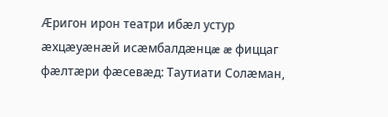Æригон ирон театри ибæл устур æхцæуæнæй исæмбалдæнцæ æ фиццаг фæлтæри фæсевæд: Таутиати Солæман,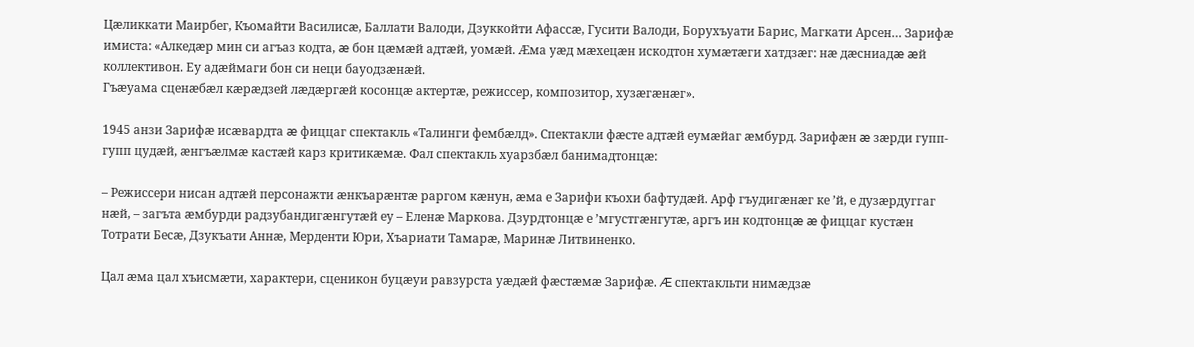Цæликкати Маирбег, Къомайти Василисæ, Баллати Валоди, Дзуккойти Афассæ, Гусити Валоди, Борухъуати Барис, Магкати Арсен… Зарифæ имиста: «Алкедæр мин си агъаз кодта, æ бон цæмæй адтæй, уомæй. Æма уæд мæхецæн искодтон хумæтæги хатдзæг: нæ дæсниадæ æй коллективон. Еу адæймаги бон си неци бауодзæнæй.
Гъæуама сценæбæл кæрæдзей лæдæргæй косонцæ актертæ, режиссер, композитор, хузæгæнæг».

1945 анзи Зарифæ исæвардта æ фиццаг спектакль «Талинги фембæлд». Спектакли фæсте адтæй еумæйаг æмбурд. Зарифæн æ зæрди гупп-гупп цудæй, æнгъæлмæ кастæй карз критикæмæ. Фал спектакль хуарзбæл банимадтонцæ:

– Режиссери нисан адтæй персонажти æнкъарæнтæ раргом кæнун, æма е Зарифи къохи бафтудæй. Арф гъудигæнæг ке ’й, е дузæрдуггаг нæй, – загъта æмбурди радзубандигæнгутæй еу – Еленæ Маркова. Дзурдтонцæ е ’мгустгæнгутæ, аргъ ин кодтонцæ æ фиццаг кустæн Тотрати Бесæ, Дзукъати Аннæ, Мерденти Юри, Хъариати Тамарæ, Маринæ Литвиненко.

Цал æма цал хъисмæти, характери, сценикон буцæуи равзурста уæдæй фæстæмæ Зарифæ. Æ спектакльти нимæдзæ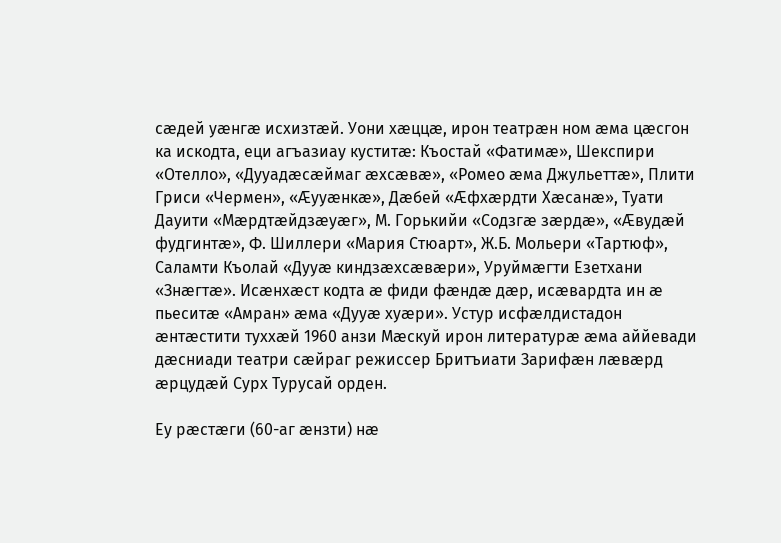сæдей уæнгæ исхизтæй. Уони хæццæ, ирон театрæн ном æма цæсгон ка искодта, еци агъазиау куститæ: Къостай «Фатимæ», Шекспири «Отелло», «Дууадæсæймаг æхсæвæ», «Ромео æма Джульеттæ», Плити Гриси «Чермен», «Æууæнкæ», Дæбей «Æфхæрдти Хæсанæ», Туати Дауити «Мæрдтæйдзæуæг», М. Горькийи «Содзгæ зæрдæ», «Æвудæй фудгинтæ», Ф. Шиллери «Мария Стюарт», Ж.Б. Мольери «Тартюф», Саламти Къолай «Дууæ киндзæхсæвæри», Уруймæгти Езетхани «Знæгтæ». Исæнхæст кодта æ фиди фæндæ дæр, исæвардта ин æ пьеситæ «Амран» æма «Дууæ хуæри». Устур исфæлдистадон æнтæстити туххæй 1960 анзи Мæскуй ирон литературæ æма аййевади дæсниади театри сæйраг режиссер Бритъиати Зарифæн лæвæрд æрцудæй Сурх Турусай орден.

Еу рæстæги (60-аг æнзти) нæ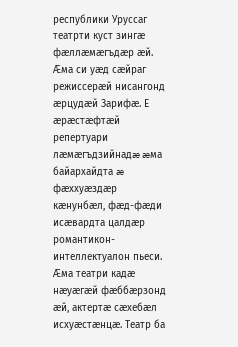республики Уруссаг театрти куст зингæ фæллæмæгъдæр æй. Æма си уæд сæйраг режиссерæй нисангонд æрцудæй Зарифæ. Е æрæстæфтæй репертуари лæмæгъдзийнадæ æма байархайдта æ фæххуæздæр кæнунбæл, фæд-фæди исæвардта цалдæр романтикон-интеллектуалон пьеси. Æма театри кадæ нæуæгæй фæббæрзонд æй, актертæ сæхебæл исхуæстæнцæ. Театр ба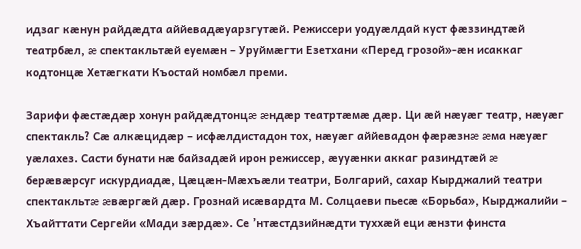идзаг кæнун райдæдта аййевадæуарзгутæй. Режиссери уодуæлдай куст фæззиндтæй театрбæл, æ спектакльтæй еуемæн – Уруймæгти Езетхани «Перед грозой»-æн исаккаг кодтонцæ Хетæгкати Къостай номбæл преми.

Зарифи фæстæдæр хонун райдæдтонцæ æндæр театртæмæ дæр. Ци æй нæуæг театр, нæуæг спектакль? Сæ алкæцидæр – исфæлдистадон тох, нæуæг аййевадон фæрæзнæ æма нæуæг уæлахез. Састи бунати нæ байзадæй ирон режиссер, æууæнки аккаг разиндтæй æ берæвæрсуг искурдиадæ, Цæцæн-Мæхъæли театри, Болгарий, сахар Кырджалий театри спектакльтæ æвæргæй дæр. Грознай исæвардта М. Солцаеви пьесæ «Борьба», Кырджалийи – Хъайттати Сергейи «Мади зæрдæ». Се ’нтæстдзийнæдти туххæй еци æнзти финста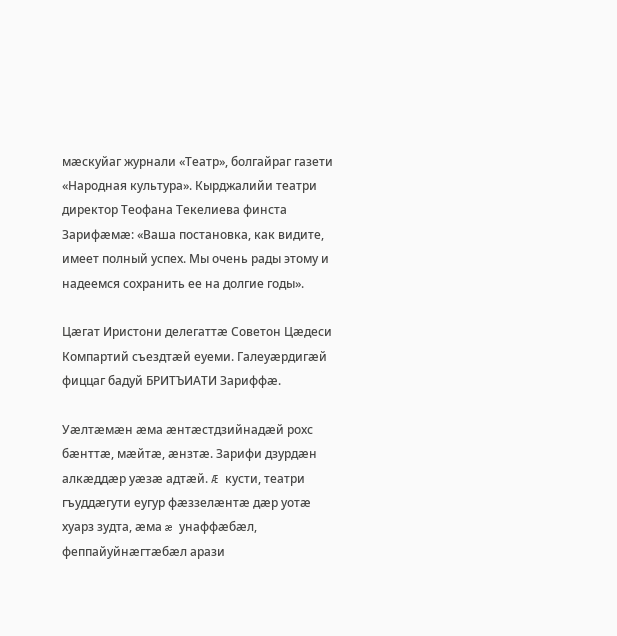мæскуйаг журнали «Театр», болгайраг газети «Народная культура». Кырджалийи театри директор Теофана Текелиева финста Зарифæмæ: «Ваша постановка, как видите, имеет полный успех. Мы очень рады этому и надеемся сохранить ее на долгие годы».

Цæгат Иристони делегаттæ Советон Цæдеси Компартий съездтæй еуеми. Галеуæрдигæй фиццаг бадуй БРИТЪИАТИ Зариффæ.

Уæлтæмæн æма æнтæстдзийнадæй рохс бæнттæ, мæйтæ, æнзтæ. Зарифи дзурдæн алкæддæр уæзæ адтæй. Æ кусти, театри гъуддæгути еугур фæззелæнтæ дæр уотæ хуарз зудта, æма æ унаффæбæл, феппайуйнæгтæбæл арази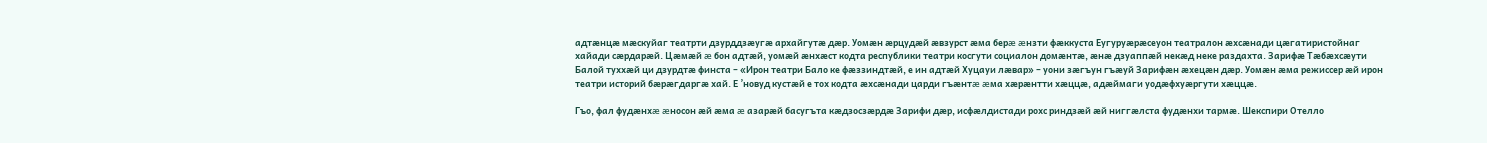адтæнцæ мæскуйаг театрти дзурддзæугæ архайгутæ дæр. Уомæн æрцудæй æвзурст æма берæ æнзти фæккуста Еугуруæрæсеуон театралон æхсæнади цæгатиристойнаг хайади сæрдарæй. Цæмæй æ бон адтæй, уомæй æнхæст кодта республики театри косгути социалон домæнтæ, æнæ дзуаппæй некæд неке раздахта. Зарифæ Тæбæхсæути Балой туххæй ци дзурдтæ финста – «Ирон театри Бало ке фæззиндтæй, е ин адтæй Хуцауи лæвар» – уони зæгъун гъæуй Зарифæн æхецæн дæр. Уомæн æма режиссер æй ирон театри историй бæрæгдаргæ хай. Е ’новуд кустæй е тох кодта æхсæнади царди гъæнтæ æма хæрæнтти хæццæ, адæймаги уодæфхуæргути хæццæ.

Гъо, фал фудæнхæ æносон æй æма æ азарæй басугъта кæдзосзæрдæ Зарифи дæр, исфæлдистади рохс риндзæй æй ниггæлста фудæнхи тармæ. Шекспири Отелло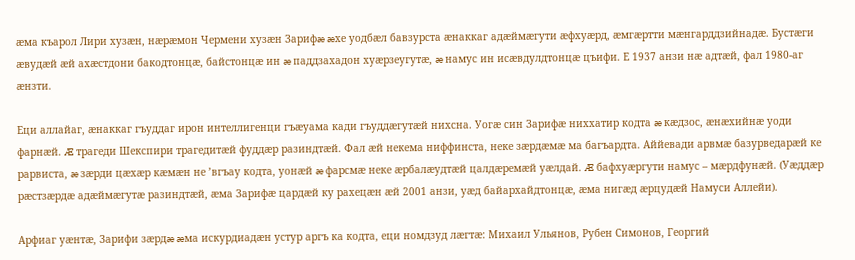æма къарол Лири хузæн, нæрæмон Чермени хузæн Зарифæ æхе уодбæл бавзурста æнаккаг адæймæгути æфхуæрд, æмгæртти мæнгарддзийнадæ. Бустæги æвудæй æй ахæстдони бакодтонцæ, байстонцæ ин æ паддзахадон хуæрзеугутæ, æ намус ин исæвдулдтонцæ цъифи. Е 1937 анзи нæ адтæй, фал 1980-аг æнзти.

Еци аллайаг, æнаккаг гъуддаг ирон интеллигенци гъæуама кади гъуддæгутæй нихсна. Уогæ син Зарифæ ниххатир кодта æ кæдзос, æнæхийнæ уоди фарнæй. Æ трагеди Шекспири трагедитæй фуддæр разиндтæй. Фал æй некема ниффинста, неке зæрдæмæ ма багъардта. Аййевади арвмæ базурведарæй ке рарвиста, æ зæрди цæхæр кæмæн не ’вгъау кодта, уонæй æ фарсмæ неке æрбалæудтæй цалдæремæй уæлдай. Æ бафхуæргути намус – мæрдфунæй. (Уæддæр рæстзæрдæ адæймæгутæ разиндтæй, æма Зарифæ цардæй ку рахецæн æй 2001 анзи, уæд байархайдтонцæ, æма нигæд æрцудæй Намуси Аллейи).

Арфиаг уæнтæ, Зарифи зæрдæ æма искурдиадæн устур аргъ ка кодта, еци номдзуд лæгтæ: Михаил Ульянов, Рубен Симонов, Георгий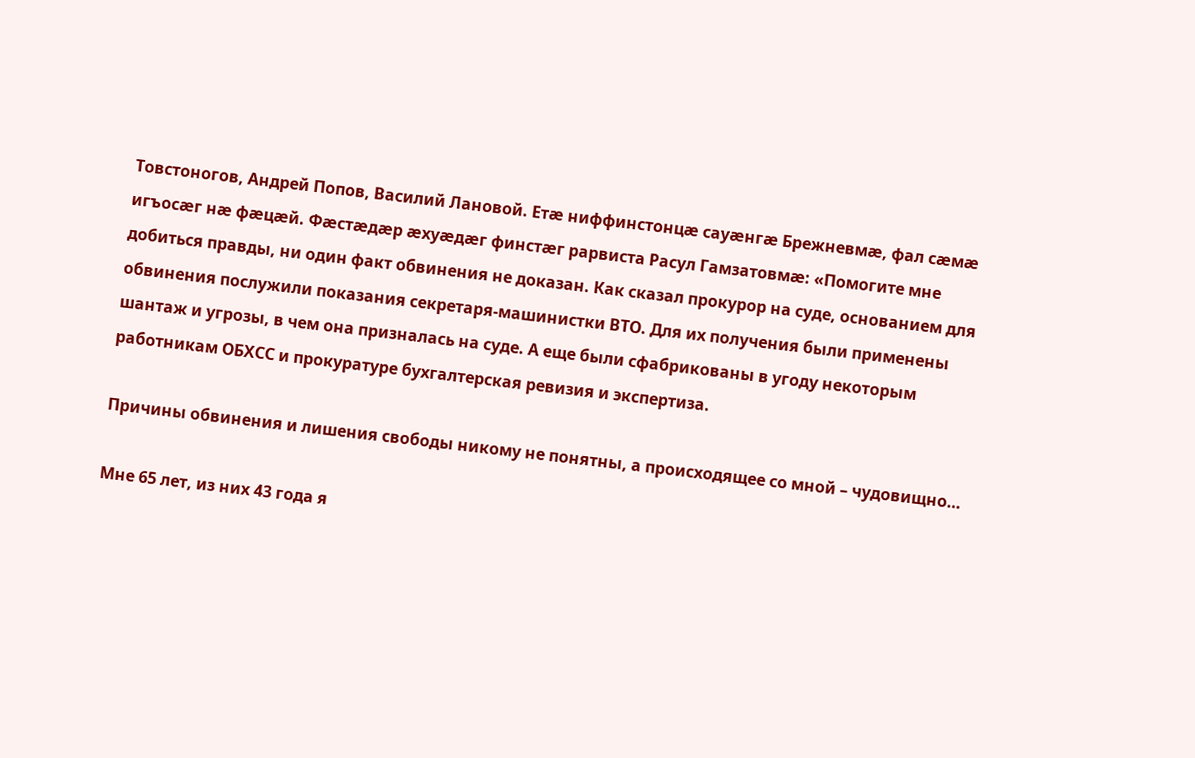Товстоногов, Андрей Попов, Василий Лановой. Етæ ниффинстонцæ сауæнгæ Брежневмæ, фал сæмæ игъосæг нæ фæцæй. Фæстæдæр æхуæдæг финстæг рарвиста Расул Гамзатовмæ: «Помогите мне добиться правды, ни один факт обвинения не доказан. Как сказал прокурор на суде, основанием для обвинения послужили показания секретаря-машинистки ВТО. Для их получения были применены шантаж и угрозы, в чем она призналась на суде. А еще были сфабрикованы в угоду некоторым работникам ОБХСС и прокуратуре бухгалтерская ревизия и экспертиза.

Причины обвинения и лишения свободы никому не понятны, а происходящее со мной – чудовищно…

Мне 65 лет, из них 43 года я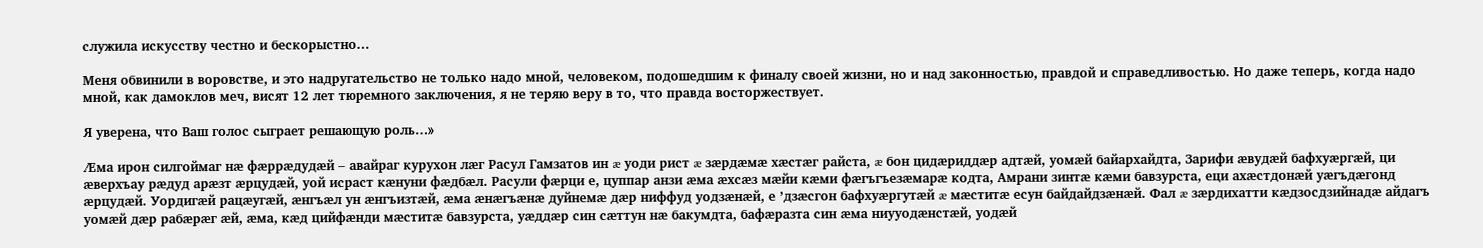служила искусству честно и бескорыстно…

Меня обвинили в воровстве, и это надругательство не только надо мной, человеком, подошедшим к финалу своей жизни, но и над законностью, правдой и справедливостью. Но даже теперь, когда надо мной, как дамоклов меч, висят 12 лет тюремного заключения, я не теряю веру в то, что правда восторжествует.

Я уверена, что Ваш голос сыграет решающую роль…»

Æма ирон силгоймаг нæ фæррæдудæй – авайраг курухон лæг Расул Гамзатов ин æ уоди рист æ зæрдæмæ хæстæг райста, æ бон цидæриддæр адтæй, уомæй байархайдта, Зарифи æвудæй бафхуæргæй, ци æверхъау рæдуд арæзт æрцудæй, уой исраст кæнуни фæдбæл. Расули фæрци е, цуппар анзи æма æхсæз мæйи кæми фæгъгъезæмарæ кодта, Амрани зинтæ кæми бавзурста, еци ахæстдонæй уæгъдæгонд æрцудæй. Уордигæй рацæугæй, æнгъæл ун æнгъизтæй, æма æнæгъæнæ дуйнемæ дæр ниффуд уодзæнæй, е ’дзæсгон бафхуæргутæй æ мæститæ есун байдайдзæнæй. Фал æ зæрдихатти кæдзосдзийнадæ айдагъ уомæй дæр рабæрæг æй, æма, кæд цийфæнди мæститæ бавзурста, уæддæр син сæттун нæ бакумдта, бафæразта син æма ниууодæнстæй, уодæй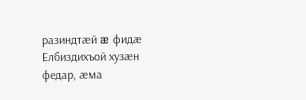разиндтæй æ фидæ Елбиздихъой хузæн федар, æма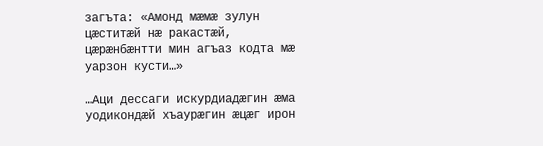загъта: «Амонд мæмæ зулун цæститæй нæ ракастæй, цæрæнбæнтти мин агъаз кодта мæ уарзон кусти…»

…Аци дессаги искурдиадæгин æма уодикондæй хъаурæгин æцæг ирон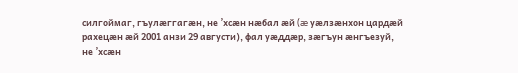силгоймаг, гъулæггагæн, не ’хсæн нæбал æй (æ уæлзæнхон цардæй рахецæн æй 2001 анзи 29 августи), фал уæддæр, зæгъун æнгъезуй, не ’хсæн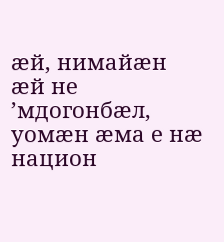æй, нимайæн æй не ’мдогонбæл, уомæн æма е нæ национ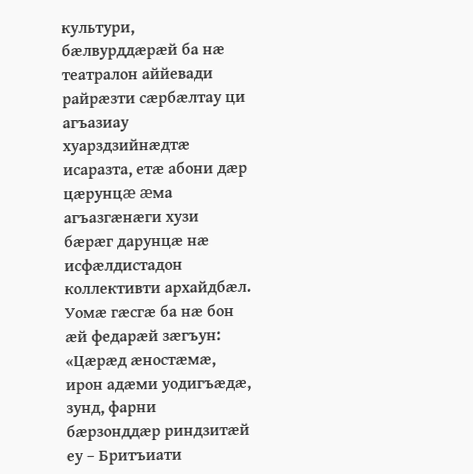культури, бæлвурддæрæй ба нæ театралон аййевади райрæзти сæрбæлтау ци агъазиау хуарздзийнæдтæ исаразта, етæ абони дæр цæрунцæ æма агъазгæнæги хузи бæрæг дарунцæ нæ исфæлдистадон коллективти архайдбæл. Уомæ гæсгæ ба нæ бон æй федарæй зæгъун: «Цæрæд æностæмæ, ирон адæми уодигъæдæ, зунд, фарни бæрзонддæр риндзитæй еу – Бритъиати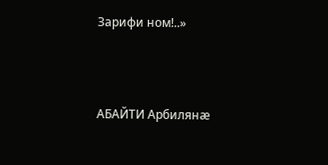Зарифи ном!..»



АБАЙТИ Арбилянæ